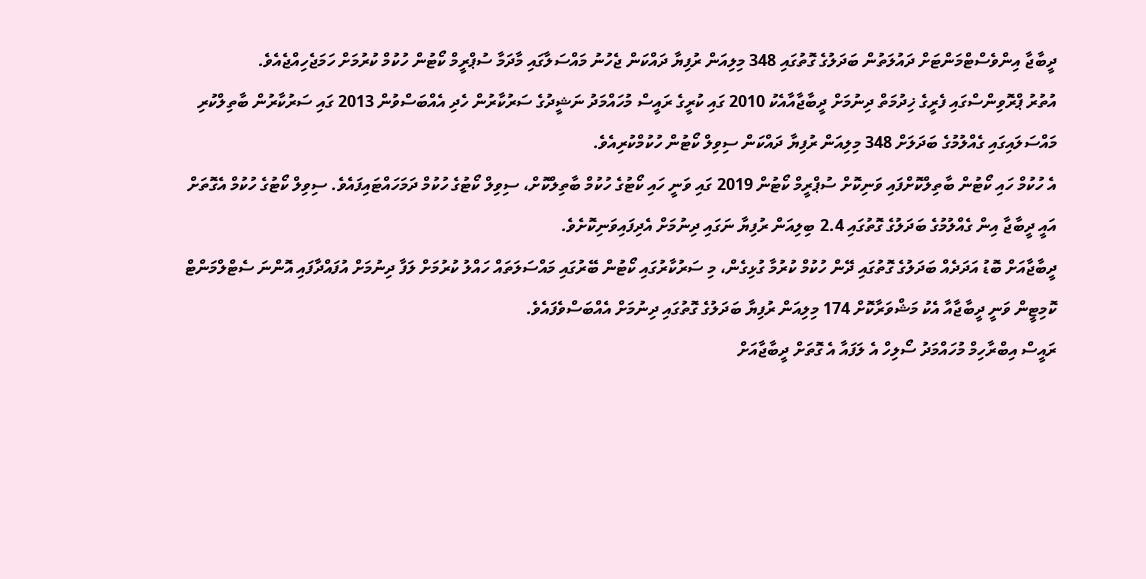ދީބާޖާ އިންވެސްޓްމަންޓަށް ދައުލަތުން ބަދަލުގެ ގޮތުގައި 348 މިލިއަން ރުފިޔާ ދައްކަން ޖެހުނު މައްސަލާގައި މާދަމާ ސުޕްރީމް ކޯޓުން ހުކުމް ކުރުމަށް ހަމަޖެހިއްޖެއެވެ.
އުތުރު ޕްރޮވިންސްގައި ފެރީގެ ޚިދުމަތް ދިނުމަށް ދީބާޖާއާއެކު 2010 ގައި ކުރީގެ ރައީސް މުހައްމަދު ނަޝީދުގެ ސަރުކާރުން ހެދި އެއްބަސްވުން 2013 ގައި ސަރުކާރުން ބާތިލްކުރި މައްސަލައިގައި ގެއްލުމުގެ ބަދަލަށް 348 މިލިއަން ރުފިޔާ ދައްކަން ސިވިލް ކޯޓުން ހުކުމްކުރިއެވެ.
އެ ހުކުމް ހައި ކޯޓުން ބާތިލްކޮށްފައި ވަނިކޮށް ސުޕްރީމް ކޯޓުން 2019 ގައި ވަނީ ހައި ކޯޓުގެ ހުކުމް ބާތިލްކޮށް، ސިވިލް ކޯޓުގެ ހުކުމް ދަމަހައްޓައިފައެވެ. ސިވިލް ކޯޓުގެ ހުކުމް އެގޮތަށް އައީ ދީބާޖާ އިން ގެއްލުމުގެ ބަދަލުގެ ގޮތުގައި 2.4 ބިލިއަން ރުފިޔާ ނަގައި ދިނުމަށް އެދިފައިވަނިކޮށެވެ.
ދީބާޖާއަށް ބޮޑު އަދަދެއް ބަދަލުގެ ގޮތުގައި ދޭން ހުކުމް ކުރުމާ ގުޅިގެން، މި ސަރުކާރުގައި ކޯޓުން ބޭރުގައި މައްސަލަތައް ހައްލު ކުރުމަށް ލަފާ ދިނުމަށް އުފައްދާފައި އޮންނަ ސެޓްލްމަންޓް ކޮމިޓީން ވަނީ ދީބާޖާއާ އެކު މަޝްވަރާކޮށް 174 މިލިއަން ރުފިޔާ ބަދަލުގެ ގޮތުގައި ދިނުމަށް އެއްބަސްވެފައެވެ.
ރައީސް އިބްރާހިމް މުހައްމަދު ސޯލިހް އެ ލަފައާ އެ ގޮތަށް ދީބާޖާއަށް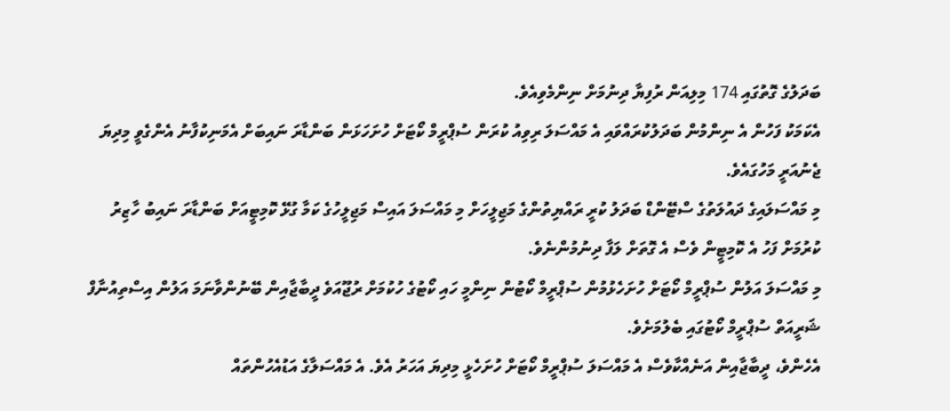ބަދަލުގެ ގޮތުގައި 174 މިލިއަން ރުފިޔާ ދިނުމަށް ނިންމެވިއެވެ.
އެކަމަކު ފަހުން އެ ނިންމުން ބަދަލުކުރައްވައި އެ މައްސަލަ ރިވިއު ކުރަން ސުޕްރީމް ކޯޓަށް ހުށަހަޅަން ބަންޑާރަ ނައިބަށް އެމަނިކުފާނު އެންގެވީ މިދިޔަ ޖެނުއަރީ މަހުގައެވެ.
މި މައްސަލައިގެ ދައުލަތުގެ ސްޓޭންޑް ބަދަލު ކުރީ ރައްޔިތުންގެ މަޖިލީހަށް މި މައްސަލަ އައިސް މަޖިލީހުގެ ކަމާ ގުޅޭ ކޮމިޓީއަށް ބަންޑާރަ ނައިބު ހާޒިރު ކުރުމަށް ފަހު އެ ކޮމިޓީން ވެސް އެ ގޮތަށް ލަފާ ދިނުމުންނެވެ.
މި މައްސަލަ އަލުން ސުޕްރީމް ކޯޓަށް ހުށަހެޅުމުން ސުޕްރީމް ކޯޓުން ނިންމީ ހައި ކޯޓުގެ ހުކުމަށް ރުޖޫއަވެ ދީބާޖާއިން ބޭނުންވާނަމަ އަލުން އިސްތިއުނާފް ޝަރީއަތް ސުޕްރީމް ކޯޓުގައި ބެލުމަށެވެ.
އެހެންވެ، ދީބާޖާއިން އަނެއްކާވެސް އެ މައްސަލަ ސުޕްރީމް ކޯޓަށް ހުށަހެޅީ މިދިޔަ އަހަރު އެވެ. އެ މައްސަލާގެ އަޑުއެހުންތައް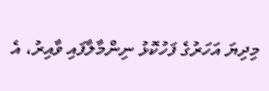މިދިޔަ އަހަރުގެ ފަހުކޮޅު ނިންމާލާފައި ވާއިރު، އެ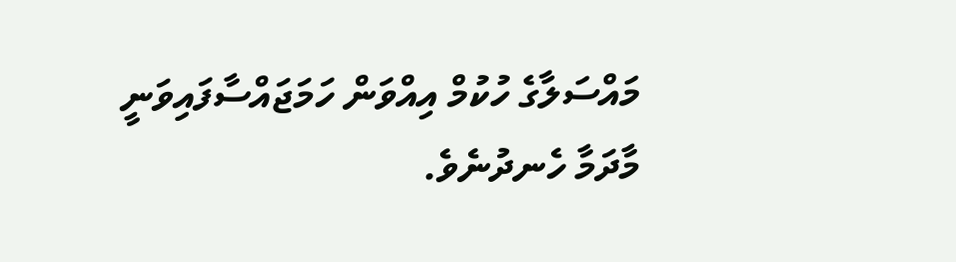މައްސަލާގެ ހުކުމް އިއްވަން ހަމަޖައްސާފައިވަނީ މާދަމާ ހެނދުނެވެ.